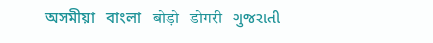অসমীয়া   বাংলা   बोड़ो   डोगरी   ગુજરાતી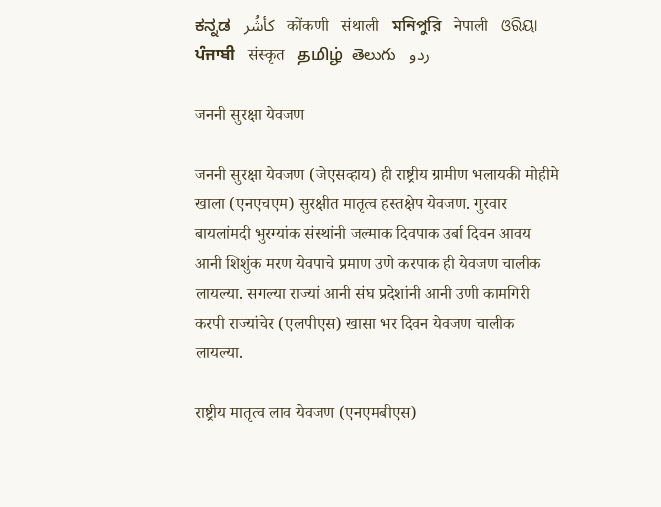ಕನ್ನಡ   كأشُر   कोंकणी   संथाली   মনিপুরি   नेपाली   ଓରିୟା   ਪੰਜਾਬੀ   संस्कृत   தமிழ்  తెలుగు   ردو

जननी सुरक्षा येवजण

जननी सुरक्षा येवजण (जेएसव्हाय) ही राष्ट्रीय ग्रामीण भलायकी मोहीमे खाला (एनएचएम) सुरक्षीत मातृत्व हस्तक्षेप येवजण. गुरवार बायलांमदी भुरग्यांक संस्थांनी जल्माक दिवपाक उर्बा दिवन आवय आनी शिशुंक मरण येवपाचे प्रमाण उणे करपाक ही येवजण चालीक लायल्या. सगल्या राज्यां आनी संघ प्रदेशांनी आनी उणी कामगिरी करपी राज्यांचेर (एलपीएस) खासा भर दिवन येवजण चालीक लायल्या.

राष्ट्रीय मातृत्व लाव येवजण (एनएमबीएस)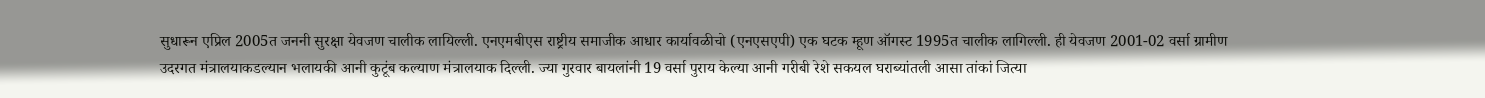सुधारून एप्रिल 2005त जननी सुरक्षा येवजण चालीक लायिल्ली. एनएमबीएस राष्ट्रीय समाजीक आधार कार्यावळीचो (एनएसएपी) एक घटक म्हूण ऑगस्ट 1995त चालीक लागिल्ली. ही येवजण 2001-02 वर्सा ग्रामीण उदरगत मंत्रालयाकडल्यान भलायकी आनी कुटूंब कल्याण मंत्रालयाक दिल्ली. ज्या गुरवार बायलांनी 19 वर्सा पुराय केल्या आनी गरीबी रेशे सकयल घराब्यांतली आसा तांकां जित्या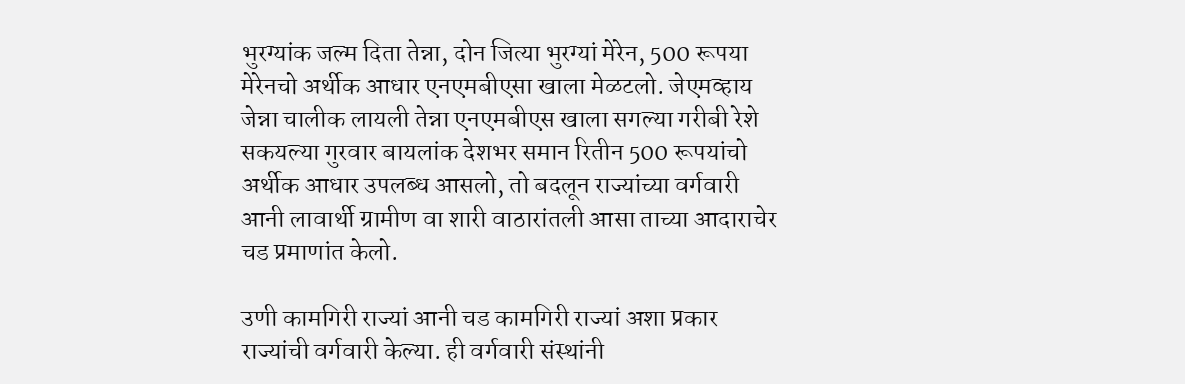भुरग्यांक जल्म दिता तेन्ना, दोन जित्या भुरग्यां मेरेन, 500 रूपया मेरेनचो अर्थीक आधार एनएमबीएसा खाला मेळटलो. जेएमव्हाय जेन्ना चालीक लायली तेन्ना एनएमबीएस खाला सगल्या गरीबी रेशे सकयल्या गुरवार बायलांक देशभर समान रितीन 500 रूपयांचो अर्थीक आधार उपलब्ध आसलो, तो बदलून राज्यांच्या वर्गवारी आनी लावार्थी ग्रामीण वा शारी वाठारांतली आसा ताच्या आदाराचेर चड प्रमाणांत केलो.

उणी कामगिरी राज्यां आनी चड कामगिरी राज्यां अशा प्रकार राज्यांची वर्गवारी केल्या. ही वर्गवारी संस्थांनी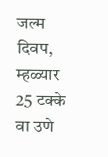जल्म दिवप, म्हळ्यार 25 टक्के वा उणे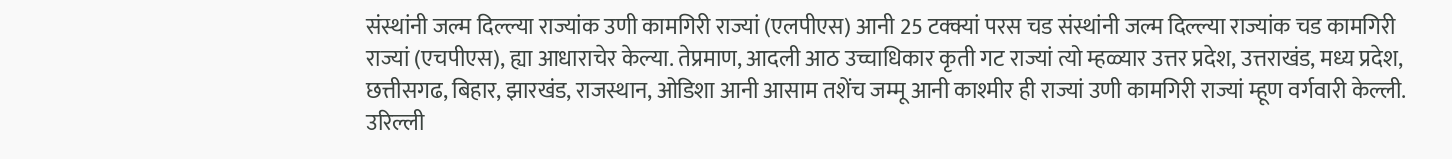संस्थांनी जल्म दिल्ल्या राज्यांक उणी कामगिरी राज्यां (एलपीएस) आनी 25 टक्क्यां परस चड संस्थांनी जल्म दिल्ल्या राज्यांक चड कामगिरी राज्यां (एचपीएस), ह्या आधाराचेर केल्या. तेप्रमाण, आदली आठ उच्चाधिकार कृती गट राज्यां त्यो म्हळ्यार उत्तर प्रदेश, उत्तराखंड, मध्य प्रदेश, छत्तीसगढ, बिहार, झारखंड, राजस्थान, ओडिशा आनी आसाम तशेंच जम्मू आनी काश्मीर ही राज्यां उणी कामगिरी राज्यां म्हूण वर्गवारी केल्ली. उरिल्ली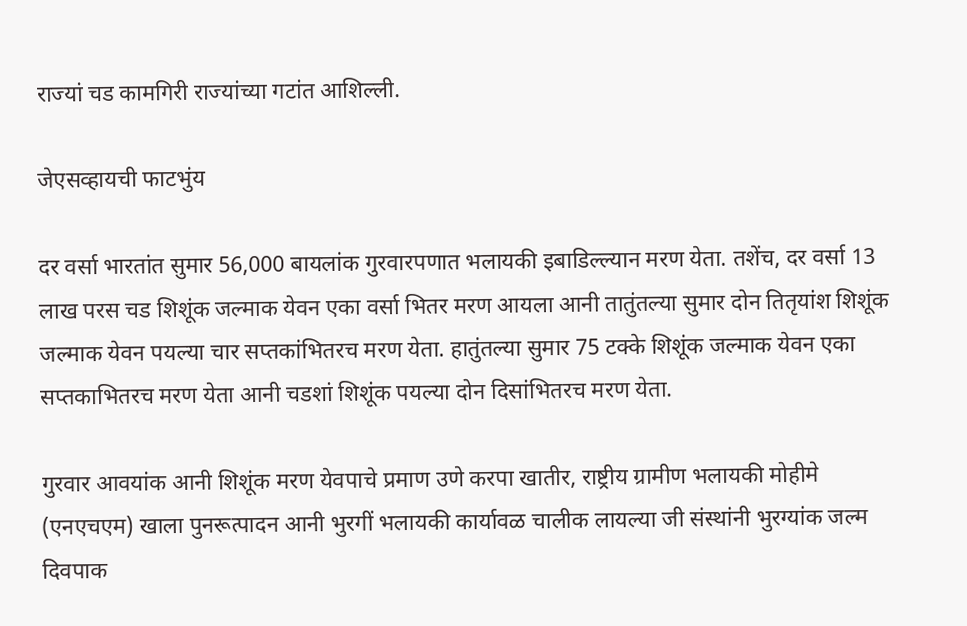राज्यां चड कामगिरी राज्यांच्या गटांत आशिल्ली.

जेएसव्हायची फाटभुंय

दर वर्सा भारतांत सुमार 56,000 बायलांक गुरवारपणात भलायकी इबाडिल्ल्यान मरण येता. तशेंच, दर वर्सा 13 लाख परस चड शिशूंक जल्माक येवन एका वर्सा भितर मरण आयला आनी तातुंतल्या सुमार दोन तितृयांश शिशूंक जल्माक येवन पयल्या चार सप्तकांभितरच मरण येता. हातुंतल्या सुमार 75 टक्के शिशूंक जल्माक येवन एका सप्तकाभितरच मरण येता आनी चडशां शिशूंक पयल्या दोन दिसांभितरच मरण येता.

गुरवार आवयांक आनी शिशूंक मरण येवपाचे प्रमाण उणे करपा खातीर, राष्ट्रीय ग्रामीण भलायकी मोहीमे (एनएचएम) खाला पुनरूत्पादन आनी भुरगीं भलायकी कार्यावळ चालीक लायल्या जी संस्थांनी भुरग्यांक जल्म दिवपाक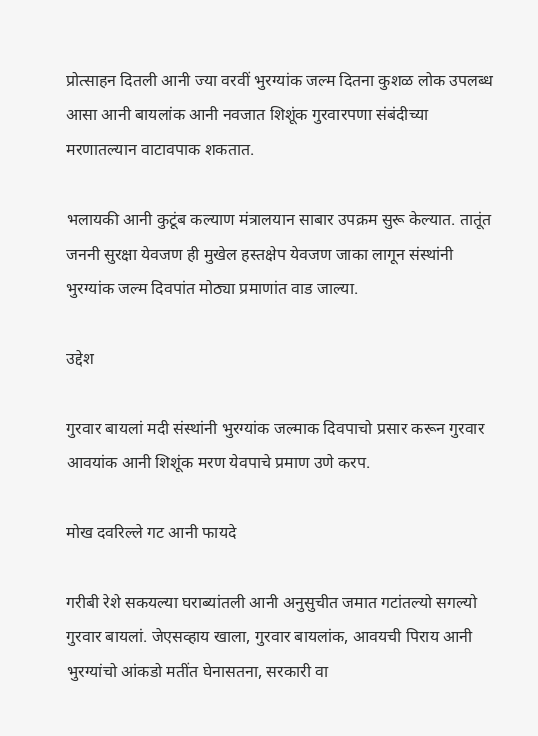प्रोत्साहन दितली आनी ज्या वरवीं भुरग्यांक जल्म दितना कुशळ लोक उपलब्ध आसा आनी बायलांक आनी नवजात शिशूंक गुरवारपणा संबंदीच्या मरणातल्यान वाटावपाक शकतात.

भलायकी आनी कुटूंब कल्याण मंत्रालयान साबार उपक्रम सुरू केल्यात. तातूंत जननी सुरक्षा येवजण ही मुखेल हस्तक्षेप येवजण जाका लागून संस्थांनी भुरग्यांक जल्म दिवपांत मोठ्या प्रमाणांत वाड जाल्या.

उद्देश

गुरवार बायलां मदी संस्थांनी भुरग्यांक जल्माक दिवपाचो प्रसार करून गुरवार आवयांक आनी शिशूंक मरण येवपाचे प्रमाण उणे करप.

मोख दवरिल्ले गट आनी फायदे

गरीबी रेशे सकयल्या घराब्यांतली आनी अनुसुचीत जमात गटांतल्यो सगल्यो गुरवार बायलां. जेएसव्हाय खाला, गुरवार बायलांक, आवयची पिराय आनी भुरग्यांचो आंकडो मतींत घेनासतना, सरकारी वा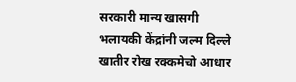सरकारी मान्य खासगी भलायकी केंद्रांनी जल्म दिल्ले खातीर रोख रक्कमेचो आधार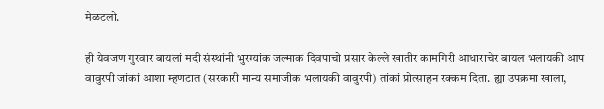मेळटलो.

ही येवजण गुरवार बायलां मदी संस्थांनी भुरग्यांक जल्माक दिवपाचो प्रसार केल्ले खातीर कामगिरी आधाराचेर बायल भलायकी आप वावुरपी जांकां आशा म्हणटात (सरकारी मान्य समाजीक भलायकी वावुरपी) तांकां प्रोत्साहन रक्कम दिता. ह्या उपक्रमा खाला,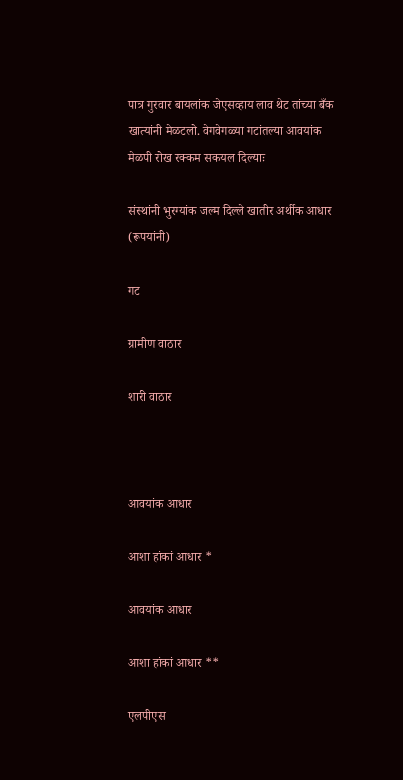पात्र गुरवार बायलांक जेएसव्हाय लाव थेट तांच्या बँक खात्यांनी मेळटलो. वेगवेगळ्या गटांतल्या आवयांक मेळपी रोख रक्कम सकयल दिल्याः

संस्थांनी भुरग्यांक जल्म दिल्ले खातीर अर्थीक आधार (रूपयांनी)

गट

ग्रामीण वाठार

शारी वाठार



आवयांक आधार

आशा हांकां आधार *

आवयांक आधार

आशा हांकां आधार **

एलपीएस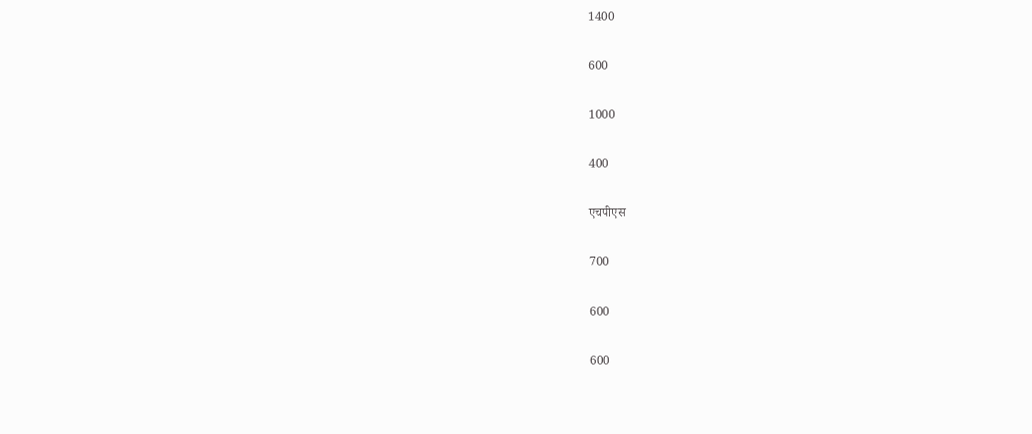1400

600

1000

400

एचपीएस

700

600

600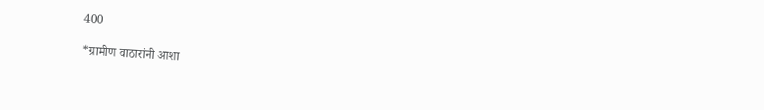400

*ग्रामीण वाठारांनी आशा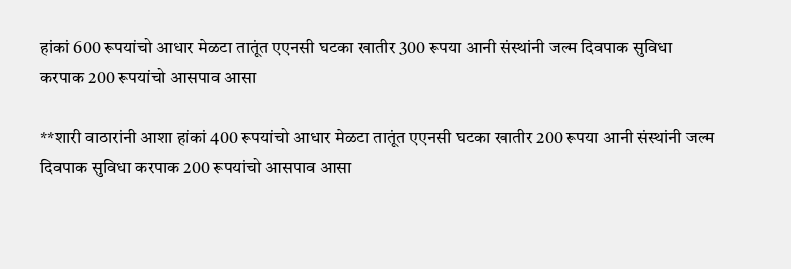हांकां 600 रूपयांचो आधार मेळटा तातूंत एएनसी घटका खातीर 300 रूपया आनी संस्थांनी जल्म दिवपाक सुविधा करपाक 200 रूपयांचो आसपाव आसा

**शारी वाठारांनी आशा हांकां 400 रूपयांचो आधार मेळटा तातूंत एएनसी घटका खातीर 200 रूपया आनी संस्थांनी जल्म दिवपाक सुविधा करपाक 200 रूपयांचो आसपाव आसा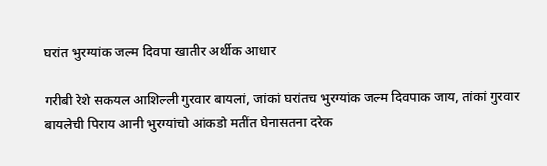घरांत भुरग्यांक जल्म दिवपा खातीर अर्थीक आधार

गरीबी रेशे सकयल आशिल्ली गुरवार बायलां, जांकां घरांतच भुरग्यांक जल्म दिवपाक जाय, तांकां गुरवार बायलेची पिराय आनी भुरग्यांचो आंकडो मतींत घेनासतना दरेक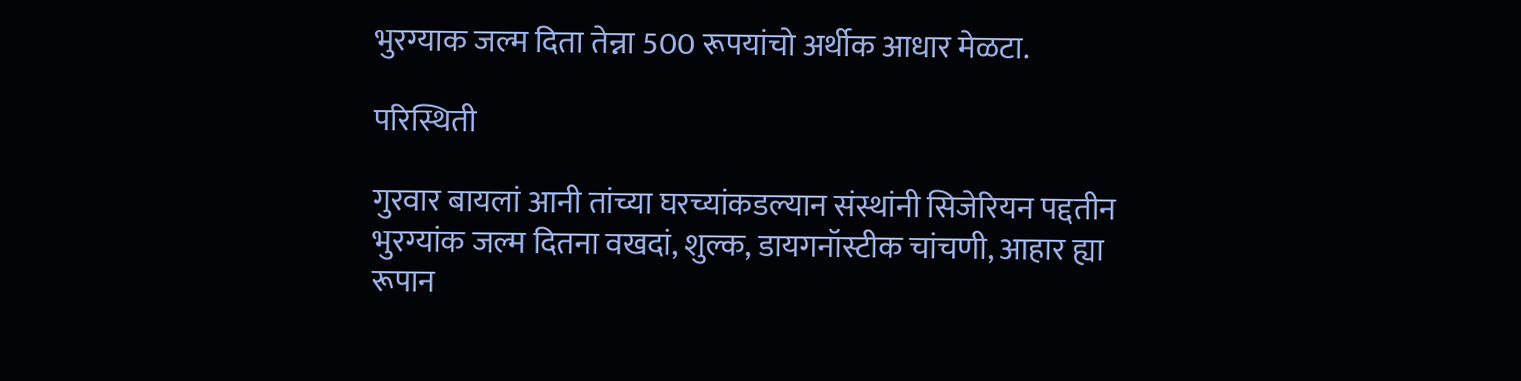भुरग्याक जल्म दिता तेन्ना 500 रूपयांचो अर्थीक आधार मेळटा.

परिस्थिती

गुरवार बायलां आनी तांच्या घरच्यांकडल्यान संस्थांनी सिजेरियन पद्दतीन भुरग्यांक जल्म दितना वखदां, शुल्क, डायगनॉस्टीक चांचणी, आहार ह्या रूपान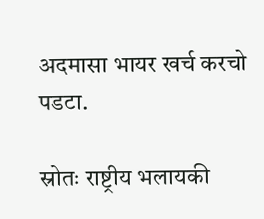अदमासा भायर खर्च करचो पडटा.

स्रोतः राष्ट्रीय भलायकी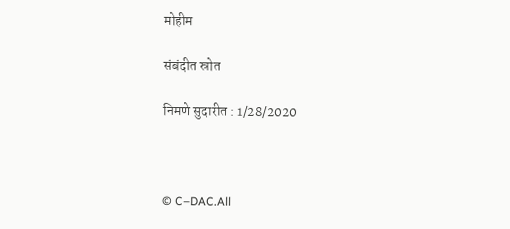मोहीम

संबंदीत स्रोत

निमणे सुदारीत : 1/28/2020



© C–DAC.All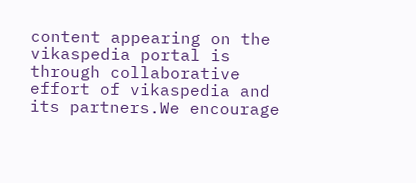content appearing on the vikaspedia portal is through collaborative effort of vikaspedia and its partners.We encourage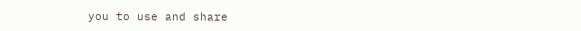you to use and share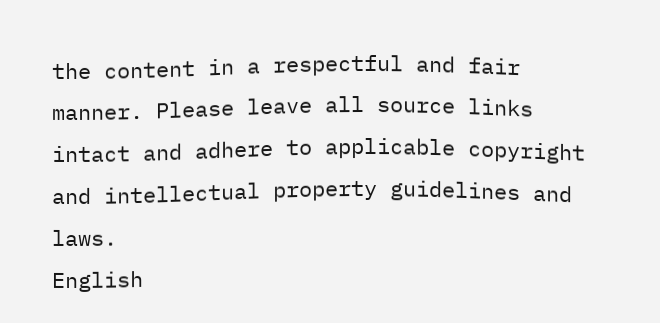the content in a respectful and fair manner. Please leave all source links intact and adhere to applicable copyright and intellectual property guidelines and laws.
English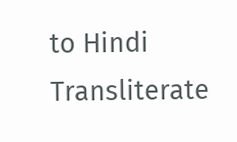to Hindi Transliterate